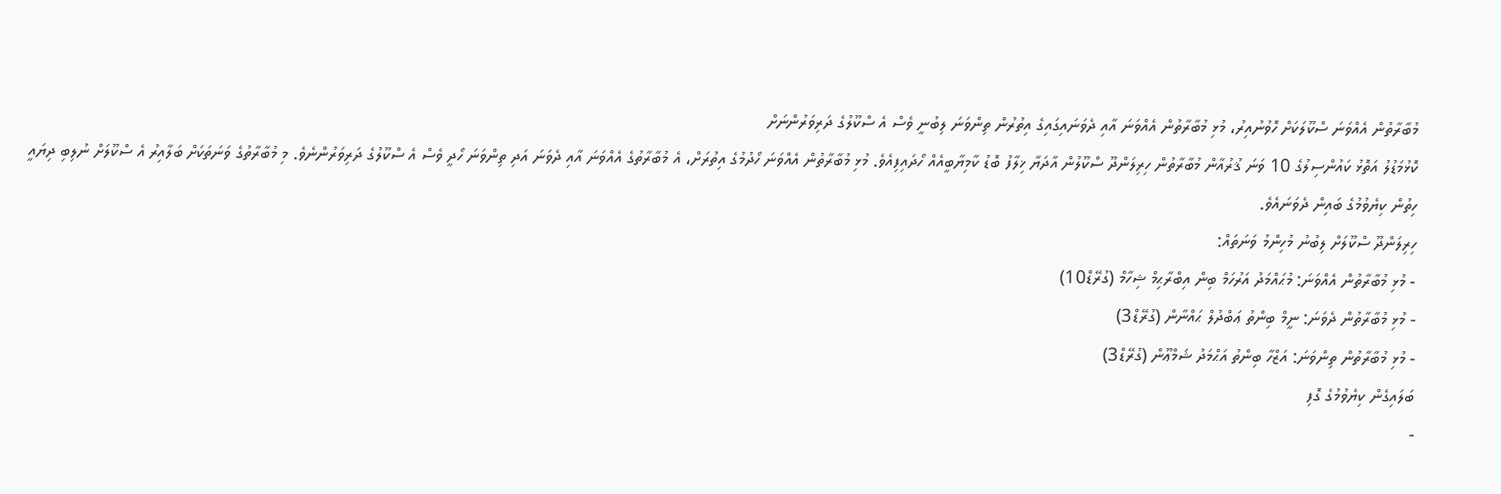މުބާރާތުން އެއްވަނަ ސްކޫލަކަށް ހޮވުނުއިރު، މުޅި މުބާރާތުން އެއްވަނަ އާއި ދެވަނައިގައިގެ އިތުރުން ތިންވަނަ ލިބުނީ ވެސް އެ ސްކޫލުގެ ދަރިވަރުންނަށް
ކޮޅުމަޑުލު އަތޮޅު ކައުންސިލުގެ 10 ވަނަ ޤުރުއާން މުބާރާތުން ހިރިލަންދޫ ސްކޫލުން އާދަޔާ ޚިލާފު ބޮޑު ކާމިޔާބީއެއް ހޯދައިފިއެވެ. މުޅި މުބާރާތުން އެއްވަނަ ހޯދުމުގެ އިތުރަށް، އެ މުބާރާތުގެ އެއްވަނަ އާއި ދެވަނަ އަދި ތިންވަނަ ހޯދީ ވެސް އެ ސްކޫލުގެ ދަރިވަރުންނެވެ. މި މުބާރާތުގެ ވަނަތަކަށް ބަލާއިރު އެ ސްކޫލަށް ނުލިބި ދިޔައީ ހިތުން ކިޔެވުމުގެ ބައިން ދެވަނައެވެ.
ހިރިލަންދޫ ސްކޫލަށް ލިބުނު މުހިންމު ވަނަތައް:
- މުޅި މުބާރާތުން އެއްވަނަ: މުޙައްމަދު އަރުހަމް ބިން އިބްރާޙިމް ޝިހާމް (ގުރޭޑް10)
- މުޅި މުބާރާތުން ދެވަނަ: ނީމް ބިންތު ޢަބްދުލް ޙައްނާން (ގުރޭޑް3)
- މުޅި މުބާރާތުން ތިންވަނަ: އަޒްހާ ބިންތު އަޙްމަދު ޝަމްޢޫން (ގުރޭޑް3)
ބަލައިގެން ކިޔެވުމުގެ ގޮފި
-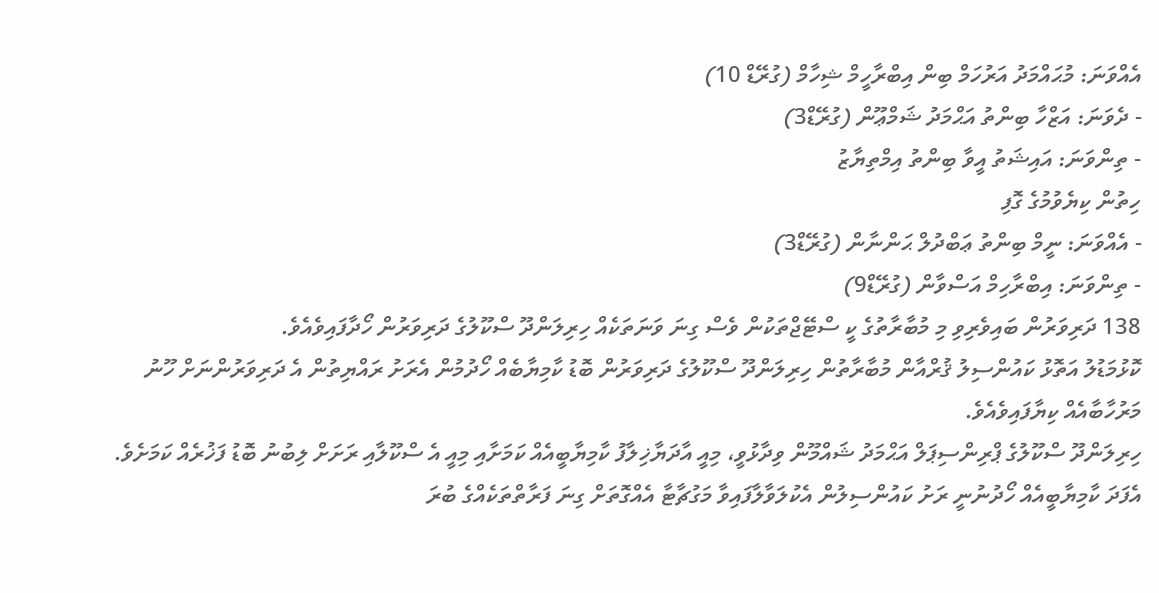އެއްވަނަ: މުޙައްމަދު އަރުހަމް ބިން އިބްރާހީމް ޝިހާމް (ގުރޭޑް 10)
- ދެވަނަ: އަޒްހާ ބިންތު އަޙްމަދު ޝަމްޢޫން (ގުރޭޑް3)
- ތިންވަނަ: އައިޝަތު އީވާ ބިންތު އިމްތިޔާޒު
ހިތުން ކިޔެވުމުގެ ގޮފި
- އެއްވަނަ: ނީމް ބިންތު ޢަބްދުލް ޙަންނާން (ގުރޭޑް3)
- ތިންވަނަ: އިބްރާހިމް އަސްވާން (ގުރޭޑް9)
138 ދަރިވަރުން ބައިވެރިވި މި މުބާރާތުގެ ކީ ސްޓޭޖްތަކުން ވެސް ގިނަ ވަނަތަކެއް ހިރިލަންދޫ ސްކޫލުގެ ދަރިވަރުން ހޯދާފައިވެއެވެ.
ކޮޅުމަޑުލު އަތޮޅު ކައުންސިލު ޤުރްއާން މުބާރާތުން ހިރިލަންދޫ ސްކޫލުގެ ދަރިވަރުން ބޮޑު ކާމިޔާބެއް ހޯދުމުން އެރަށު ރައްޔިތުން އެ ދަރިވަރުންނަށް ހޫނު މަރުހާބާއެއް ކިޔާފައިވެއެވެ.
ހިރިލަންދޫ ސްކޫލުގެ ޕްރިންސިޕަލް އަޙްމަދު ޝައްމޫން ވިދާޅުވީ، މިއީ އާދަޔާޚިލާފު ކާމިޔާބީއެއް ކަމަށާއި މިއީ އެ ސްކޫލާއި ރަށަށް ލިބުނު ބޮޑު ފަޚުރެއް ކަމަށެވެ. އެފަދަ ކާމިޔާބީއެއް ހޯދުނުނީ ރަށު ކައުންސިލުން އެކުލަވާލާފައިވާ މަގުޗާޓާ އެއްގޮތަށް ގިނަ ފަރާތްތަކެއްގެ ބުރަ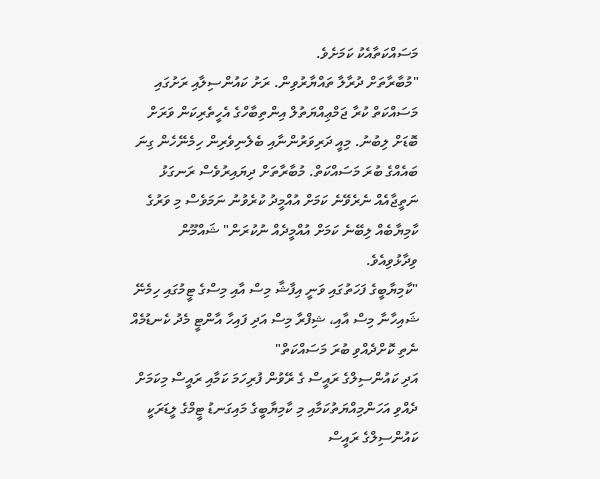މަސައްކަތާއެކު ކަމަށެވެ.
"މުބާރާތަށް ދުރާލާ ތައްޔާރުވިން. ރަށު ކައުންސިލާއި ރަށުގައި މަސައްކަތް ކުރާ ޖަމްޢިއްޔަތުލް އިންތިބާހްގެ އެހީތެރިކަން ވަރަށް ބޮޑަށް ލިބުނު. މިއީ ދަރިވަރުންނާއި ބެލެނިވެރިން ހިމެނޭހެން ގިނަ ބައެއްގެ ބުރަ މަސައްކަތް. މުބާރާތަށް ދިޔައިރުވެސް ރަނގަޅު ނަތީޖާއެއް ނެރެވޭނެ ކަމަށް އުއްމީދު ކުރެވުނު ނަމަވެސް މި ވަރުގެ ކާމިޔާބެއް ލިބޭނެ ކަމަށް އުއްމީދެއް ނުކުރަން" ޝައްމޫން ވިދާޅުވިއެވެ.
"ކާމިޔާބީގެ ފަހަތުގައި ވަނީ އިފާޝާ މިސް އާއި މިސްގެ ޓީމުގައި ހިމެނޭ ޝައިހާނާ މިސް އާއި، ޝިފްރާ މިސް އަދި ފައިހާ އާންޓީ މެދު ކެނޑުމެއް ނެތި ކޮށްދެއްވި ބުރަ މަސައްކަތް"
އަދި ކައުންސިލްގެ ރައީސް ގެ ރޭވުން ފުރިހަމަ ކަމާއި ރައީސް މިކަމަށް ދެއްވި އަހަންމިއްޔަތުކަމާއި މި ކާމިޔާބީގެ މައިގަނޑު ޓީމްގެ ލީޑަރަކީ ކައުންސިލްގެ ރައީސް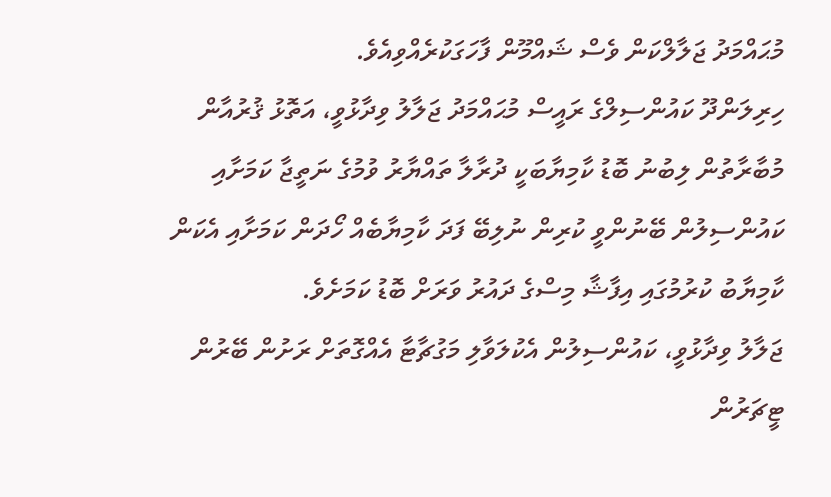މުޙައްމަދު ޖަލާލްކަން ވެސް ޝައްމޫން ފާހަގަކުރެއްވިއެވެ.
ހިރިލަންދޫ ކައުންސިލްގެ ރައީސް މުޙައްމަދު ޖަލާލު ވިދާޅުވީ، އަތޮޅު ޤުރުއާން މުބާރާތުން ލިބުނު ބޮޑު ކާމިޔާބަކީ ދުރާލާ ތައްޔާރު ވުމުގެ ނަތީޖާ ކަމަށާއި ކައުންސިލުން ބޭނުންވީ ކުރިން ނުލިބޭ ފަދަ ކާމިޔާބެއް ހޯދަން ކަމަށާއި އެކަން ކާމިޔާބު ކުރުމުގައި އިފާޝާ މިސްގެ ދައުރު ވަރަށް ބޮޑު ކަމަށެވެ.
ޖަލާލު ވިދާޅުވީ، ކައުންސިލުން އެކުލަވާލި މަގުޗާޓާ އެއްގޮތަށް ރަށުން ބޭރުން ޓީޗަރުން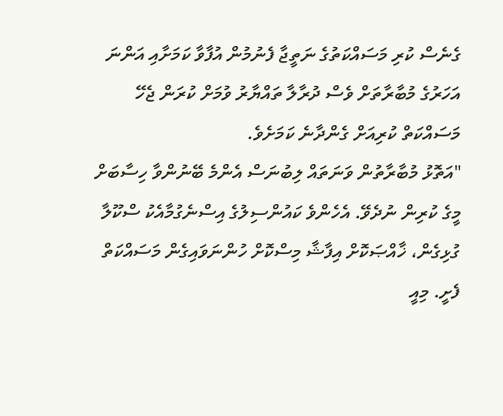ގެނެސް ކުރި މަސައްކަތުގެ ނަތީޖާ ފެނުމުން އުފާވާ ކަމަށާއި އަންނަ އަހަރުގެ މުބާރާތަށް ވެސް ދުރާލާ ތައްޔާރު ވުމަށް ކުރަން ޖެހޭ މަސައްކަތް ކުރިއަށް ގެންދާނެ ކަމަށެވެ.
"އަތޮޅު މުބާރާތުން ވަނަތައް ލިބުނަސް އެންމެ ބޭނުންވާ ހިސާބަށް މީގެ ކުރިން ނުދެވޭ. އެހެންވެ ކައުންސިލުގެ އިސްނެގުމާއެކު ސްކޫލާ ގުޅިގެން، ޚާއްޞަކޮށް އިފާޝާ މިސްކޮށް ހުންނަވައިގެން މަސައްކަތް ފެށީ. މިއީ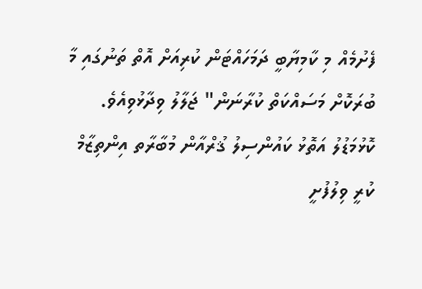ފެށުމެއް މި ކާމިޔާބީ ދަމަހައްޓަން ކުރިއަށް އޮތް ތަނުގައި މާ ބުރަކޮށް މަސައްކަތް ކުރާނަން" ޖަލާލު ވިދާޅުވިއެވެ.
ކޮޅުމަޑުލު އަތޮޅު ކައުންސިލު ޤުރްއާން މުބާރާތ އިންތިޒާމް ކުރީ ވިލުފުށީ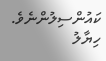ކައުންސިލުންނެވެ.
ހިޔާލު